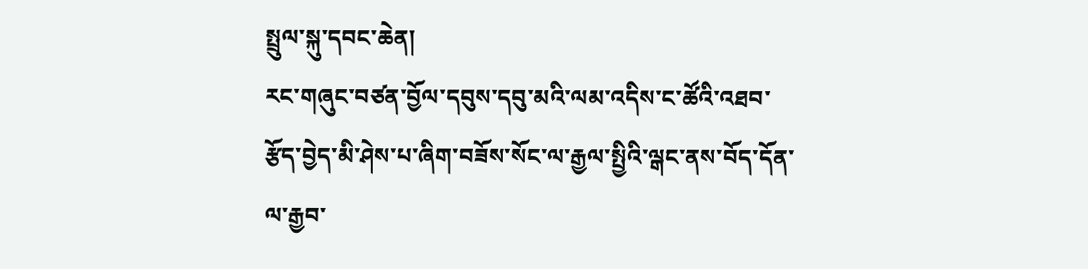སྤྲུལ་སྐུ་དབང་ཆེན།
རང་གཞུང་བཙན་བྱོལ་དབུས་དབུ་མའི་ལམ་འདིས་ང་ཚོའི་འཐབ་རྩོད་བྱེད་མི་ཤེས་པ་ཞིག་བཟོས་སོང་ལ་རྒྱལ་སྤྱིའི་ལྒང་ནས་བོད་དོན་ལ་རྒྱབ་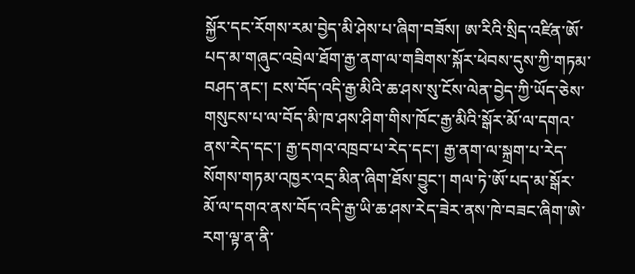སྐྱོར་དང་རོགས་རམ་བྱེད་མི་ཤེས་པ་ཞིག་བཟོས། ཨ་རིའི་སྲིད་འཛིན་ཨོ་པད་མ་གཞུང་འབྲེལ་ཐོག་རྒྱ་ནག་ལ་གཟིགས་སྐོར་ཕེབས་དུས་ཀྱི་གཏམ་བཤད་ནང་། ངས་བོད་འདི་རྒྱ་མིའི་ཆ་ཤས་སུ་ངོས་ལེན་བྱེད་ཀྱི་ཡོད་ཅེས་གསུངས་པ་ལ་བོད་མི་ཁ་ཤས་ཤིག་གིས་ཁོང་རྒྱ་མིའི་སྒོར་མོ་ལ་དགའ་ནས་རེད་དང་། རྒྱ་དགའ་འཁྲབ་པ་རེད་དང་། རྒྱ་ནག་ལ་སྐྲག་པ་རེད་སོགས་གཏམ་འཁྱར་འདྲ་མིན་ཞིག་ཐོས་བྱུང་། གལ་ཏེ་ཨོ་པད་མ་སྒོར་མོ་ལ་དགའ་ནས་བོད་འདི་རྒྱ་ཡི་ཆ་ཤས་རེད་ཟེར་ནས་ཁེ་བཟང་ཞིག་ཨེ་རག་ལྟ་ན་ནི་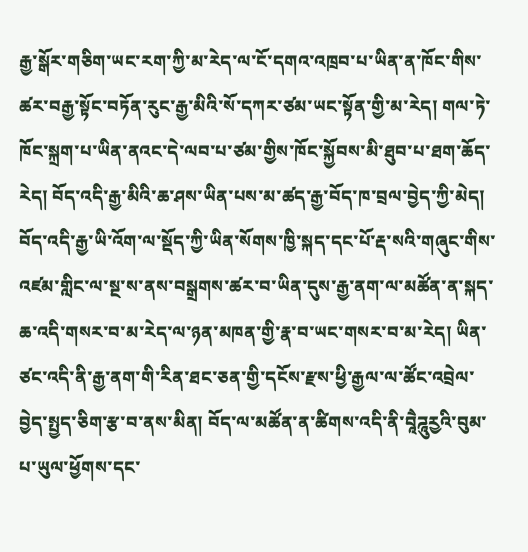རྒྱ་སྒོར་གཅིག་ཡང་རག་ཀྱི་མ་རེད་ལ་ངོ་དགའ་འཁྲབ་པ་ཡིན་ན་ཁོང་གིས་ཚར་བརྒྱ་སྟོང་བཏོན་རུང་རྒྱ་མིའི་སོ་དཀར་ཙམ་ཡང་སྟོན་གྱི་མ་རེད། གལ་ཏེ་ཁོང་སྐྲག་པ་ཡིན་ནའང་དེ་ལབ་པ་ཙམ་གྱིས་ཁོང་སྐྱོབས་མི་ཐུབ་པ་ཐག་ཆོད་རེད། བོད་འདི་རྒྱ་མིའི་ཆ་ཤས་ཡིན་པས་མ་ཚད་རྒྱ་བོད་ཁ་བྲལ་བྱེད་ཀྱི་མེད།
བོད་འདི་རྒྱ་ཡི་འོག་ལ་སྡོད་ཀྱི་ཡིན་སོགས་ཁྱི་སྐད་དང་པོ་རྡ་སའི་གཞུང་གིས་འཛམ་གླིང་ལ་སྔ་ས་ནས་བསྒྲགས་ཚར་བ་ཡིན་དུས་རྒྱ་ནག་ལ་མཚོན་ན་སྐད་ཆ་འདི་གསར་བ་མ་རེད་ལ་ཉན་མཁན་གྱི་རྣ་བ་ཡང་གསར་བ་མ་རེད། ཡིན་ཙང་འདི་ནི་རྒྱ་ནག་གི་རིན་ཐང་ཅན་གྱི་དངོས་རྫས་ཕྱི་རྒྱལ་ལ་ཚོང་འབྲེལ་བྱེད་སྤྱད་ཅིག་རྩ་བ་ནས་མིན། བོད་ལ་མཚོན་ན་ཚིགས་འདི་ནི་བཱཻཌཱུརྱའི་བུམ་པ་ཡུལ་ཕྱོགས་དང་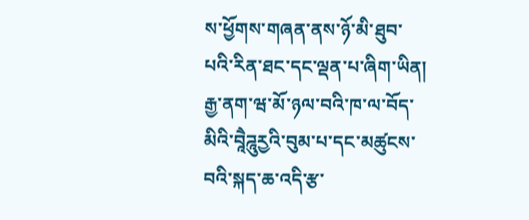ས་ཕྱོགས་གཞན་ནས་ཉོ་མི་ཐུབ་པའི་རིན་ཐང་དང་ལྡན་པ་ཞིག་ཡིན། རྒྱ་ནག་ཝ་མོ་ཉལ་བའི་ཁ་ལ་བོད་མིའི་བཱཻཌཱུརྱའི་བུམ་པ་དང་མཚུངས་བའི་སྐད་ཆ་འདི་རྩ་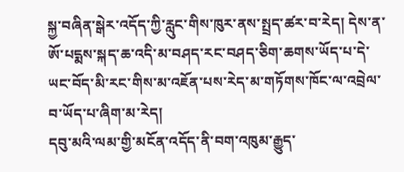སྐྱ་བཞིན་སྒེར་འདོད་ཀྱི་རླུང་གིས་ཁུར་ནས་སྤྲད་ཚར་བ་རེད། དེས་ན་ཨོ་པདྨས་སྐད་ཆ་འདི་མ་བཤད་རང་བཤད་ཅིག་ཆགས་ཡོད་པ་དེ་ཡང་བོད་མི་རང་གིས་མ་འཇོན་པས་རེད་མ་གཏོགས་ཁོང་ལ་འབྲེལ་བ་ཡོད་པ་ཞིག་མ་རེད།
དབུ་མའི་ལམ་གྱི་མངོན་འདོད་ནི་བག་འཁུམ་རྒྱུད་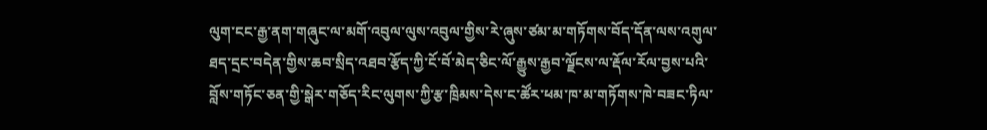ལུག་ངང་རྒྱ་ནག་གཞུང་ལ་མགོ་འབུལ་ལུས་འབུལ་གྱིས་རེ་ཞུས་ཙམ་མ་གཏོགས་བོད་དོན་ལས་འགུལ་ཐད་དྲང་བདེན་གྱིས་ཆབ་སྲིད་འཐབ་རྩོད་ཀྱི་ངོ་བོ་མེད་ཅིང་ལོ་རྒྱུས་རྒྱབ་ལྗོངས་ལ་རྡོལ་རོལ་བྱས་པའི་བློས་གཏོང་ཅན་གྱི་སྒེར་གཅོད་རིང་ལུགས་ཀྱི་རྩ་ཁྲིམས་དེས་ང་ཚོར་ཕམ་ཁ་མ་གཏོགས་ཁེ་བཟང་ཏིལ་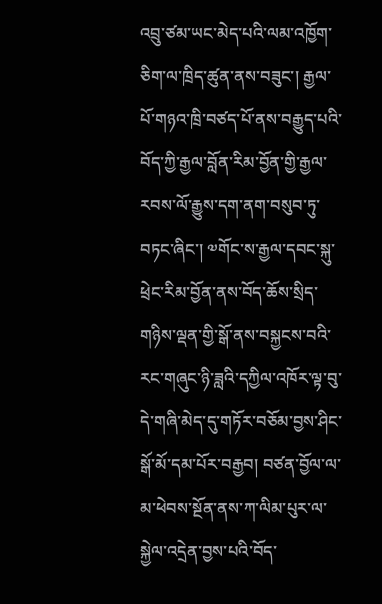འབྲུ་ཙམ་ཡང་མེད་པའི་ལམ་འཁྱོག་ཅིག་ལ་ཁྲིད་ཚུན་ནས་བཟུང་། རྒྱལ་པོ་གཉའ་ཁྲི་བཙད་པོ་ནས་བརྒྱུད་པའི་བོད་ཀྱི་རྒྱལ་བློན་རིམ་བྱོན་གྱི་རྒྱལ་རབས་ལོ་རྒྱུས་དག་ནག་བསུབ་ཏུ་བཏང་ཞིང་། ༧གོང་ས་རྒྱལ་དབང་སྐུ་ཕྲེང་རིམ་བྱོན་ནས་བོད་ཆོས་སྲིད་གཉིས་ལྡན་གྱི་སྒོ་ནས་བསྐྱངས་བའི་རང་གཞུང་ཉི་ཟླའི་དཀྱིལ་འཁོར་ལྟ་བུ་དེ་གཞི་མེད་དུ་གཏོར་བཅོམ་བྱས་ཤིང་སྒོ་མོ་དམ་པོར་བརྒྱབ། བཙན་བྱོལ་ལ་མ་ཕེབས་སྔོན་ནས་ཀ་ལིམ་པུར་ལ་སྐྱེལ་འདྲེན་བྱས་པའི་བོད་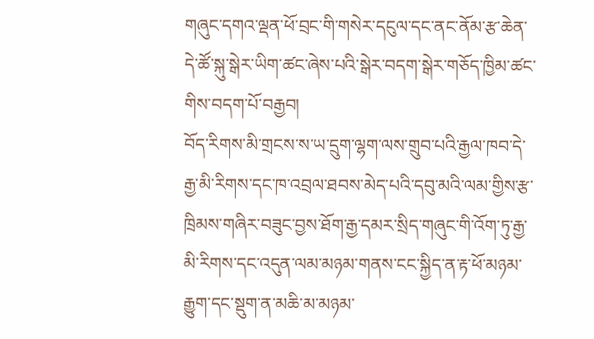གཞུང་དགའ་ལྡན་ཕོ་བྲང་གི་གསེར་དངུལ་དང་ནང་ནོམ་རྩ་ཆེན་དེ་ཚོ་སྐུ་སྒེར་ཡིག་ཚང་ཞེས་པའི་སྒེར་བདག་སྒེར་གཅོད་ཁྱིམ་ཚང་གིས་བདག་པོ་བརྒྱབ།
བོད་རིགས་མི་གྲངས་ས་ཡ་དྲུག་ལྷག་ལས་གྲུབ་པའི་རྒྱལ་ཁབ་དེ་རྒྱ་མི་རིགས་དང་ཁ་འབྲལ་ཐབས་མེད་པའི་དབུ་མའི་ལམ་གྱིས་རྩ་ཁྲིམས་གཞིར་བཟུང་བྱས་ཐོག་རྒྱ་དམར་སྲིད་གཞུང་གི་འོག་ཏུ་རྒྱ་མི་རིགས་དང་འདུན་ལམ་མཉམ་གནས་ངང་སྐྱིད་ན་རྟ་ཕོ་མཉམ་རྒྱུག་དང་སྡུག་ན་མཆི་མ་མཉམ་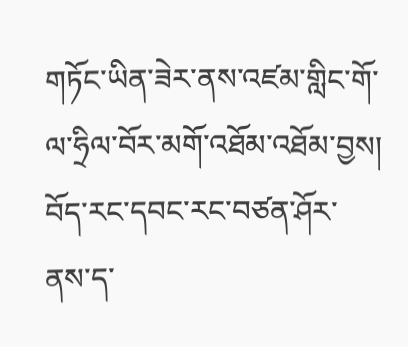གཏོང་ཡིན་ཟེར་ནས་འཛམ་གླིང་གོ་ལ་ཧྲིལ་བོར་མགོ་འཐོམ་འཐོམ་བྱས། བོད་རང་དབང་རང་བཙན་ཤོར་ནས་ད་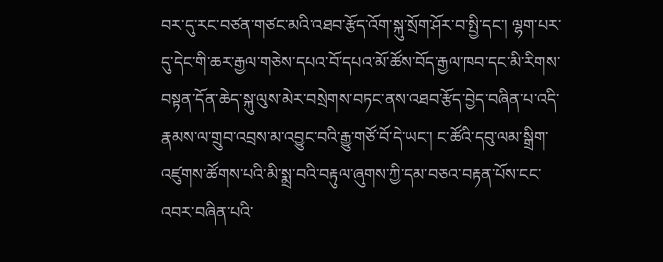བར་དུ་རང་བཙན་གཙང་མའི་འཐབ་རྩོད་འོག་སྐུ་སྲོག་ཤོར་བ་སྤྱི་དང་། ལྷག་པར་དུ་དེང་གི་ཆར་རྒྱལ་གཅེས་དཔའ་བོ་དཔའ་མོ་ཚོས་བོད་རྒྱལ་ཁབ་དང་མི་རིགས་བསྟན་དོན་ཆེད་སྐུ་ལུས་མེར་བསྲེགས་བཏང་ནས་འཐབ་རྩོད་བྱེད་བཞིན་པ་འདི་རྣམས་ལ་གྲུབ་འབྲས་མ་འབྱུང་བའི་རྒྱུ་གཙོ་བོ་དེ་ཡང་། ང་ཚོའི་དབུ་ལམ་སྒྲིག་འཛུགས་ཚོགས་པའི་མི་སྨྲ་བའི་བརྟུལ་ཞུགས་ཀྱི་དམ་བཅའ་བརྟན་པོས་ངང་འབར་བཞིན་པའི་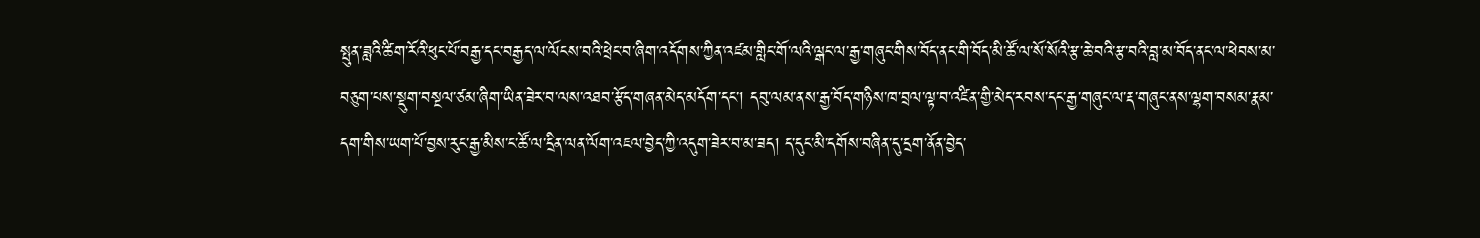སྤུན་ཟླའི་ཚིག་རོའི་ཕུང་པོ་བརྒྱ་དང་བརྒྱད་ལ་ལོངས་བའི་ཕྲེང་བ་ཞིག་འདོགས་ཀྱིན་འཛམ་གླིང་གོ་ལའི་ལྒང་ལ་རྒྱ་གཞུང་གིས་བོད་ནང་གི་བོད་མི་ཚོ་ལ་སོ་སོའི་རྩ་ཆེ་བའི་རྩ་བའི་བླ་མ་བོད་ནང་ལ་ཕེབས་མ་བཅུག་པས་སྡུག་བསྔལ་ཙམ་ཞིག་ཡིན་ཟེར་བ་ལས་འཐབ་རྩོད་གཞན་མེད་མདོག་དང་། དབུ་ལམ་ནས་རྒྱ་བོད་གཉིས་ཁ་བྲལ་ལྟ་བ་འཛིན་གྱི་མེད་རབས་དང་རྒྱ་གཞུང་ལ་རྡ་གཞུང་ནས་ལྷག་བསམ་རྣམ་དག་གིས་ཡག་པོ་བྱས་རུང་རྒྱ་མིས་ང་ཚོ་ལ་དྲིན་ལན་ལོག་འཇལ་བྱེད་ཀྱི་འདུག་ཟེར་བ་མ་ཟད། ད་དུང་མི་དགོས་བཞིན་དུ་དྲག་ནོན་བྱེད་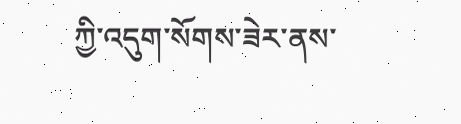ཀྱི་འདུག་སོགས་ཟེར་ནས་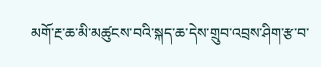མགོ་རྔ་ཆ་མི་མཚུངས་བའི་སྐད་ཆ་དེས་གྲུབ་འབྲས་ཤིག་རྩ་བ་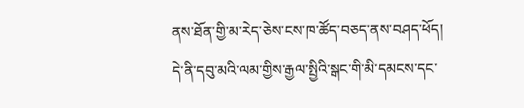ནས་ཐོན་གྱི་མ་རེད་ཅེས་ངས་ཁ་ཚོད་བཅད་ནས་བཤད་ཕོད།
དེ་ནི་དབུ་མའི་ལམ་གྱིས་རྒྱལ་སྤྱིའི་སྒང་གི་མི་དམངས་དང་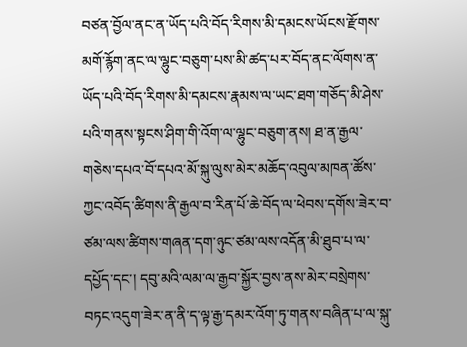བཙན་བྱོལ་ནང་ན་ཡོད་པའི་བོད་རིགས་མི་དམངས་ཡོངས་རྫོགས་མགོ་རྙོག་ནང་ལ་ལྷུང་བཅུག་པས་མི་ཚད་པར་བོད་ནང་ལོགས་ན་ཡོད་པའི་བོད་རིགས་མི་དམངས་རྣམས་ལ་ཡང་ཐག་གཅོད་མི་ཤེས་པའི་གནས་སྟངས་ཤིག་གི་འོག་ལ་ལྷུང་བཅུག་ནས། ཐ་ན་རྒྱལ་གཅེས་དཔའ་བོ་དཔའ་མོ་སྐུ་ལུས་མེར་མཆོད་འབུལ་མཁན་ཚོས་ཀྱང་འབོད་ཚིགས་ནི་རྒྱལ་བ་རིན་པོ་ཆེ་བོད་ལ་ཕེབས་དགོས་ཟེར་བ་ཙམ་ལས་ཚིགས་གཞན་དག་ཉུང་ཙམ་ལས་འདོན་མི་ཐུབ་པ་ལ་དཔྱོད་དང་། དབུ་མའི་ལམ་ལ་རྒྱབ་སྐྱོར་བྱས་ནས་མེར་བསྲེགས་བཏང་འདུག་ཟེར་ན་ནི་ད་ལྟ་རྒྱ་དམར་འོག་ཏུ་གནས་བཞིན་པ་ལ་སྐུ་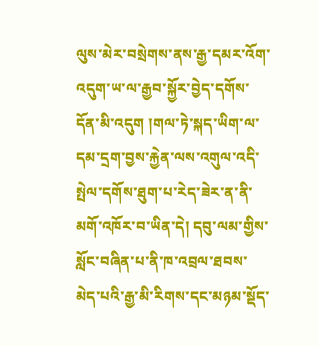ལུས་མེར་བསྲེགས་ནས་རྒྱ་དམར་འོག་འདུག་ཡ་ལ་རྒྱབ་སྐྱོར་བྱེད་དགོས་དོན་མི་འདུག །གལ་ཏེ་སྐད་ཡིག་ལ་དམ་དྲག་བྱས་རྐྱེན་ལས་འགུལ་འདི་སྤེལ་དགོས་ཐུག་པ་རེད་ཟེར་ན་ནི་མགོ་འཁོར་བ་ཡིན་དེ། དབུ་ལམ་གྱིས་སློང་བཞིན་པ་ནི་ཁ་འབྲལ་ཐབས་མེད་པའི་རྒྱ་མི་རིགས་དང་མཉམ་སྡོད་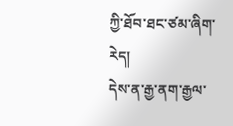ཀྱི་ཐོབ་ཐང་ཙམ་ཞིག་རེད།
དེས་ན་རྒྱ་ནག་རྒྱལ་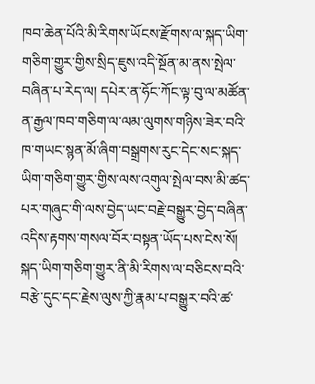ཁབ་ཆེན་པོའི་མི་རིགས་ཡོངས་རྫོགས་ལ་སྐད་ཡིག་གཅིག་གྱུར་གྱིས་སྲིད་ཇུས་འདི་སྔོན་མ་ནས་སྤེལ་བཞིན་པ་རེད་ལ། དཔེར་ན་ཧོང་ཀོང་ལྟ་བུ་ལ་མཚོན་ན་རྒྱལ་ཁབ་གཅིག་ལ་ལམ་ལུགས་གཉིས་ཟེར་བའི་ཁ་གཡང་སྙན་མོ་ཞིག་བསྒྲགས་རུང་དེང་སང་སྐད་ཡིག་གཅིག་གྱུར་གྱིས་ལས་འགུལ་སྤེལ་བས་མི་ཚད་པར་གཞུང་གི་ལས་བྱེད་ཡང་བརྗེ་བསྒྱུར་བྱེད་བཞིན་འདིས་རྟགས་གསལ་བོར་བསྟན་ཡོད་པས་ངེས་སོ། སྐད་ཡིག་གཅིག་གྱུར་ནི་མི་རིགས་ལ་བཅིངས་བའི་བརྩེ་དུང་དང་རྗེས་ལུས་ཀྱི་རྣམ་པ་བསྒྱུར་བའི་ཚ་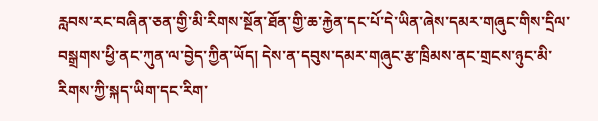རླབས་རང་བཞིན་ཅན་གྱི་མི་རིགས་སྔོན་ཐོན་གྱི་ཆ་རྐྱེན་དང་པོ་དེ་ཡིན་ཞེས་དམར་གཞུང་གིས་དྲིལ་བསྒྲགས་ཕྱི་ནང་ཀུན་ལ་བྱེད་ཀྱིན་ཡོད། དེས་ན་དབུས་དམར་གཞུང་རྩ་ཁྲིམས་ནང་གྲངས་ཉུང་མི་རིགས་ཀྱི་སྐད་ཡིག་དང་རིག་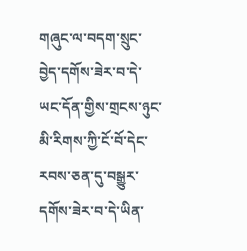གཞུང་ལ་བདག་སྲུང་བྱེད་དགོས་ཟེར་བ་དེ་ཡང་དོན་གྱིས་གྲངས་ཉུང་མི་རིགས་ཀྱི་ངོ་བོ་དེང་རབས་ཅན་དུ་བསྒྱུར་དགོས་ཟེར་བ་དེ་ཡིན་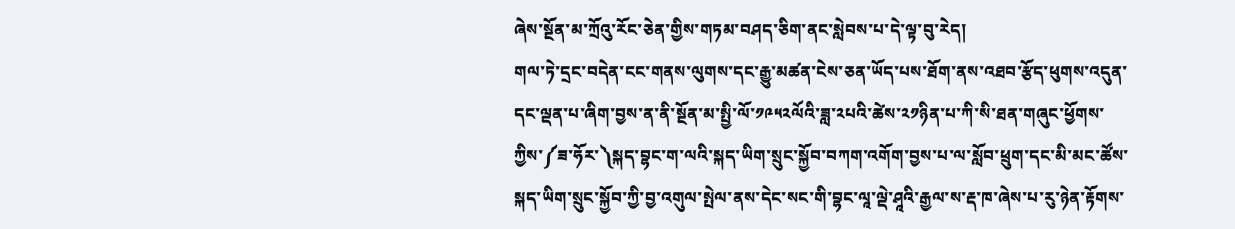ཞེས་སྔོན་མ་ཀྲོའུ་རོང་ཅེན་གྱིས་གཏམ་བཤད་ཅིག་ནང་སླེབས་པ་དེ་ལྟ་བུ་རེད།
གལ་ཏེ་དྲང་བདེན་ངང་གནས་ལུགས་དང་རྒྱུ་མཚན་ངེས་ཅན་ཡོད་པས་ཐོག་ནས་འཐབ་རྩོད་ཕུགས་འདུན་དང་ལྡན་པ་ཞིག་བྱས་ན་ནི་སྔོན་མ་སྤྱི་ལོ་༡༩༥༢ལོའི་ཟླ་༢པའི་ཚེས་༢༡ཉིན་པ་ཀི་སི་ཐན་གཞུང་ཕྱོགས་ཀྱིས་༼ཟ་ཧོར་༽སྐད་བྷང་ག་ལའི་སྐད་ཡིག་སྲུང་སྐྱོབ་བཀག་འགོག་བྱས་པ་ལ་སློབ་ཕྲུག་དང་མི་མང་ཚོས་སྐད་ཡིག་སྲུང་སྐྱོབ་ཀྱི་བྱ་འགུལ་སྤེལ་ནས་དེང་སང་གི་བྷང་ལཱ་ལྡེ་ཤཱའི་རྒྱལ་ས་རྡ་ཁ་ཞེས་པ་རུ་ཉེན་རྟོགས་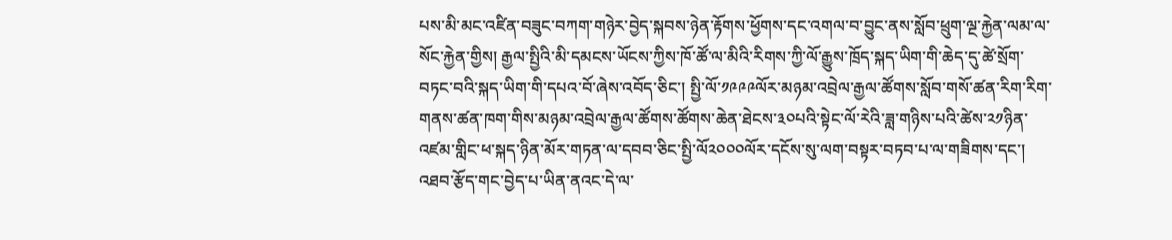པས་མི་མང་འཛིན་བཟུང་བཀག་གཉེར་བྱེད་སྐབས་ཉེན་རྟོགས་ཕྱོགས་དང་འགལ་བ་བྱུང་ནས་སློབ་ཕྲུག་ལྔ་རྐྱེན་ལམ་ལ་སོང་རྐྱེན་གྱིས། རྒྱལ་སྤྱིའི་མི་དམངས་ཡོངས་ཀྱིས་ཁོ་ཚོ་ལ་མིའི་རིགས་ཀྱི་ལོ་རྒྱུས་ཁྲོད་སྐད་ཡིག་གི་ཆེད་དུ་ཚེ་སྲོག་བཏང་བའི་སྐད་ཡིག་གི་དཔའ་བོ་ཞེས་འབོད་ཅིང་། སྤྱི་ལོ་༡༩༩༩ལོར་མཉམ་འབྲེལ་རྒྱལ་ཚོགས་སློབ་གསོ་ཚན་རིག་རིག་གནས་ཚན་ཁག་གིས་མཉམ་འབྲེལ་རྒྱལ་ཚོགས་ཚོགས་ཆེན་ཐེངས་༣༠པའི་སྟེང་ལོ་རེའི་ཟླ་གཉིས་པའི་ཚེས་༢༡ཉིན་འཛམ་གླིང་ཕ་སྐད་ཉིན་མོར་གཏན་ལ་དབབ་ཅིང་སྤྱི་ལོ༢༠༠༠ལོར་དངོས་སུ་ལག་བསྟར་བཏབ་པ་ལ་གཟིགས་དང་། འཐབ་རྩོད་གང་བྱེད་པ་ཡིན་ནའང་དེ་ལ་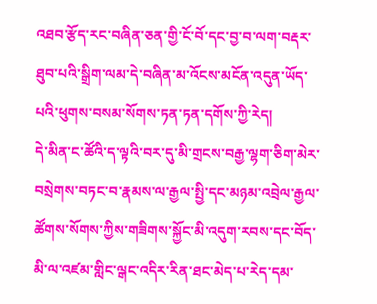འཐབ་རྩོད་རང་བཞིན་ཅན་གྱི་ངོ་བོ་དང་བྱ་བ་ལག་བརྡར་ཐུབ་པའི་སྒྲིག་ལམ་དེ་བཞིན་མ་འོངས་མངོན་འདུན་ཡོད་པའི་ཕུགས་བསམ་སོགས་ཏན་ཏན་དགོས་ཀྱི་རེད།
དེ་མིན་ང་ཚོའི་ད་ལྟའི་བར་དུ་མི་གྲངས་བརྒྱ་ལྷག་ཅིག་མེར་བསྲེགས་བཏང་བ་རྣམས་ལ་རྒྱལ་སྤྱི་དང་མཉམ་འབྲེལ་རྒྱལ་ཚོགས་སོགས་ཀྱིས་གཟིགས་སྐྱོང་མི་འདུག་རབས་དང་བོད་མི་ལ་འཛམ་གླིང་ལྒང་འདིར་རིན་ཐང་མེད་པ་རེད་དམ་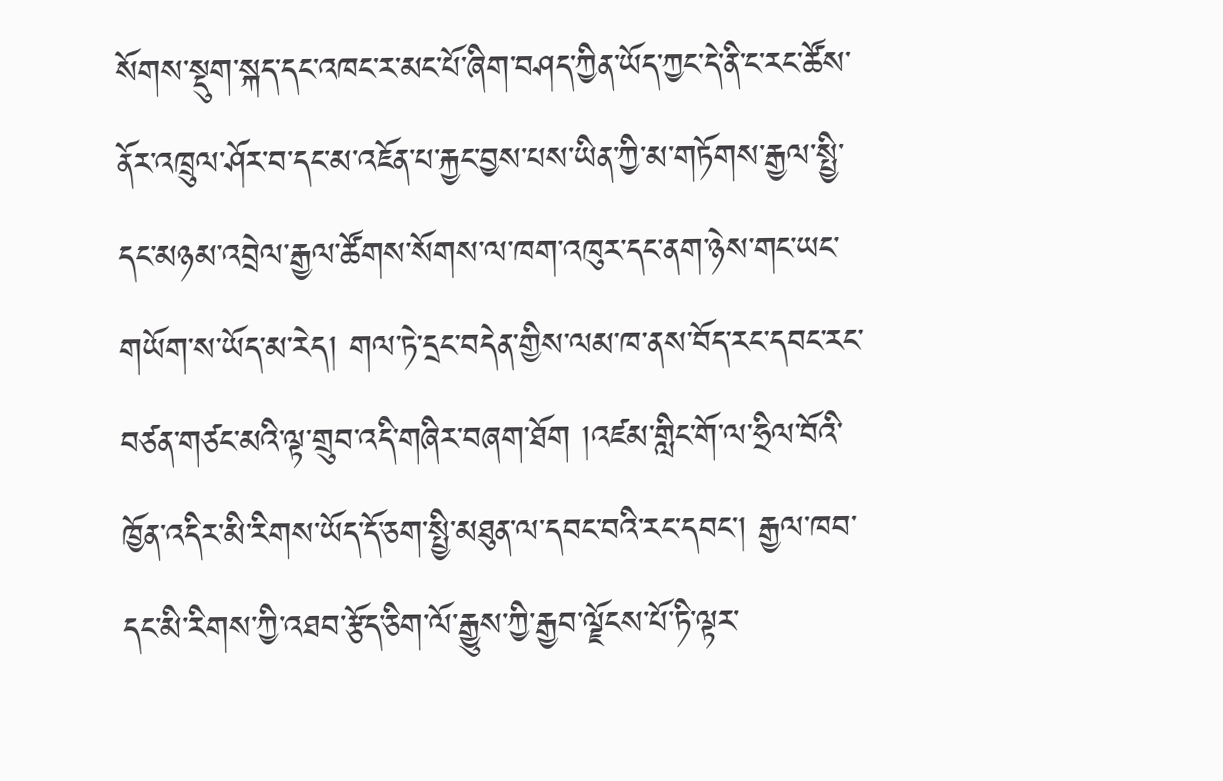སོགས་སྡུག་སྐད་དང་འཁང་ར་མང་པོ་ཞིག་བཤད་ཀྱིན་ཡོད་ཀྱང་དེ་ནི་ང་རང་ཚོས་ནོར་འཁྲུལ་ཤོར་བ་དང་མ་འཇོན་པ་རྐྱང་བྱས་པས་ཡིན་ཀྱི་མ་གཏོགས་རྒྱལ་སྤྱི་དང་མཉམ་འབྲེལ་རྒྱལ་ཚོགས་སོགས་ལ་ཁག་འཁུར་དང་ནག་ཉེས་གང་ཡང་གཡོག་ས་ཡོད་མ་རེད། གལ་ཏེ་དྲང་བདེན་གྱིས་ལམ་ཁ་ནས་བོད་རང་དབང་རང་བཙན་གཙང་མའི་ལྟ་གྲུབ་འདི་གཞིར་བཞག་ཐོག །འཛམ་གླིང་གོ་ལ་ཧྲིལ་བོའི་ཁྱོན་འདིར་མི་རིགས་ཡོད་དོ་ཅག་སྤྱི་མཐུན་ལ་དབང་བའི་རང་དབང་། རྒྱལ་ཁབ་དང་མི་རིགས་ཀྱི་འཐབ་རྩོད་ཅིག་ལོ་རྒྱུས་ཀྱི་རྒྱབ་ལྗོངས་པོ་ཏི་ལྟར་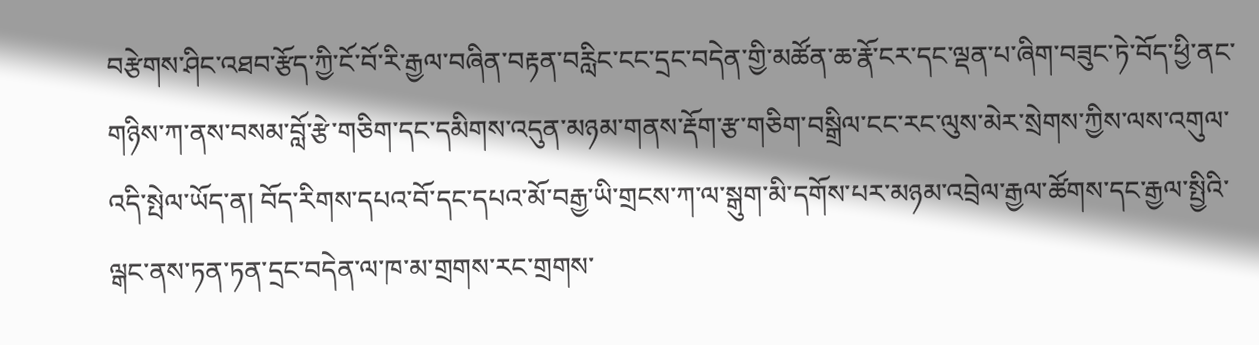བརྩེགས་ཤིང་འཐབ་རྩོད་ཀྱི་ངོ་བོ་རི་རྒྱལ་བཞིན་བརྟན་བརླིང་ངང་དྲང་བདེན་གྱི་མཚོན་ཆ་རྣོ་ངར་དང་ལྡན་པ་ཞིག་བཟུང་ཏེ་བོད་ཕྱི་ནང་གཉིས་ཀ་ནས་བསམ་བློ་རྩེ་གཅིག་དང་དམིགས་འདུན་མཉམ་གནས་རྡོག་རྩ་གཅིག་བསྒྲིལ་ངང་རང་ལུས་མེར་སྲེགས་ཀྱིས་ལས་འགུལ་འདི་སྤེལ་ཡོད་ན། བོད་རིགས་དཔའ་བོ་དང་དཔའ་མོ་བརྒྱ་ཡི་གྲངས་ཀ་ལ་སྒུག་མི་དགོས་པར་མཉམ་འབྲེལ་རྒྱལ་ཚོགས་དང་རྒྱལ་སྤྱིའི་ལྒང་ནས་ཏན་ཏན་དྲང་བདེན་ལ་ཁ་མ་གྲགས་རང་གྲགས་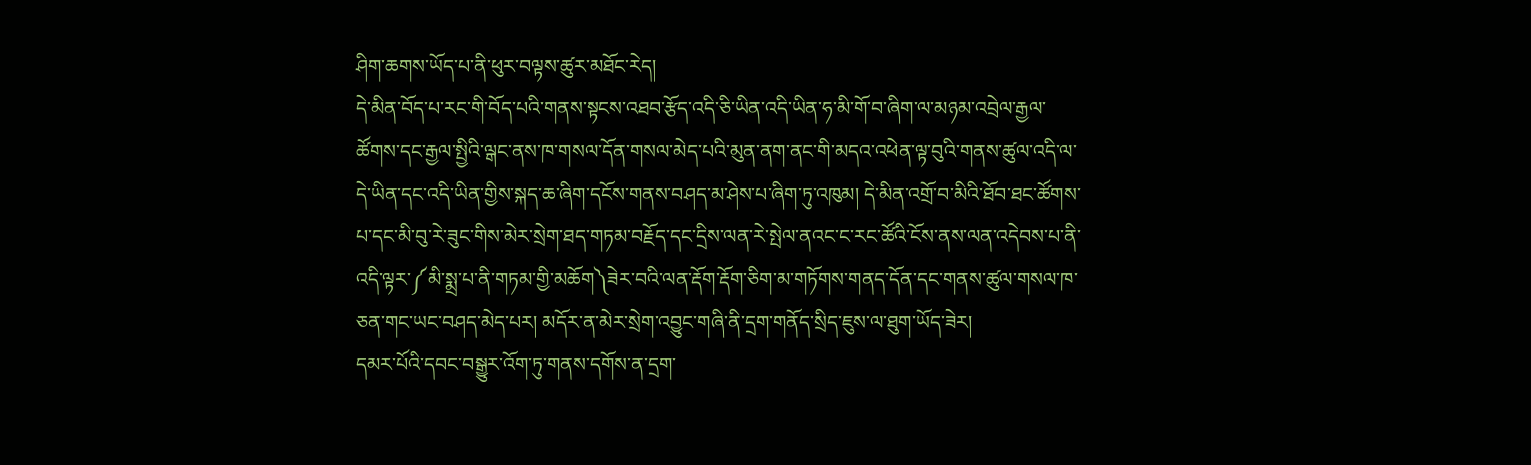ཤིག་ཆགས་ཡོད་པ་ནི་ཕུར་བལྟས་ཚུར་མཐོང་རེད།
དེ་མིན་བོད་པ་རང་གི་བོད་པའི་གནས་སྟངས་འཐབ་རྩོད་འདི་ཅི་ཡིན་འདི་ཡིན་ཧ་མི་གོ་བ་ཞིག་ལ་མཉམ་འབྲེལ་རྒྱལ་ཚོགས་དང་རྒྱལ་སྤྱིའི་ལྒང་ནས་ཁ་གསལ་དོན་གསལ་མེད་པའི་མུན་ནག་ནང་གི་མདའ་འཕེན་ལྟ་བུའི་གནས་ཚུལ་འདི་ལ་དེ་ཡིན་དང་འདི་ཡིན་གྱིས་སྐད་ཆ་ཞིག་དངོས་གནས་བཤད་མ་ཤེས་པ་ཞིག་ཏུ་འཁུམ། དེ་མིན་འགྲོ་བ་མིའི་ཐོབ་ཐང་ཚོགས་པ་དང་མི་བུ་རེ་ཟུང་གིས་མེར་སྲེག་ཐད་གཏམ་བརྗོད་དང་དྲིས་ལན་རེ་སྤེལ་ནའང་ང་རང་ཚོའི་ངོས་ནས་ལན་འདེབས་པ་ནི་འདི་ལྟར་༼མི་སྨྲ་པ་ནི་གཏམ་གྱི་མཆོག༽ཟེར་བའི་ལན་རྡོག་རྡོག་ཅིག་མ་གཏོགས་གནད་དོན་དང་གནས་ཚུལ་གསལ་ཁ་ཅན་གང་ཡང་བཤད་མེད་པར། མདོར་ན་མེར་སྲེག་འབྱུང་གཞི་ནི་དྲག་གནོད་སྲིད་ཇུས་ལ་ཐུག་ཡོད་ཟེར།
དམར་པོའི་དབང་བསྒྱུར་འོག་ཏུ་གནས་དགོས་ན་དྲག་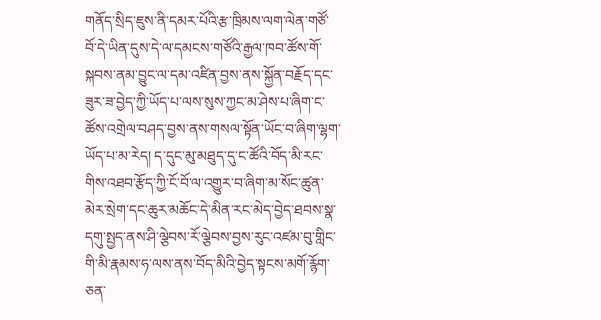གནོད་སྲིད་ཇུས་ནི་དམར་པོའི་རྩ་ཁྲིམས་ལག་ལེན་གཙོ་བོ་དེ་ཡིན་དུས་དེ་ལ་དམངས་གཙོའི་རྒྱལ་ཁབ་ཚོས་གོ་སྐབས་ནམ་བྱུང་ལ་དམ་འཛིན་བྱས་ནས་སྐྱོན་བརྗོད་དང་ཟུར་ཟ་བྱེད་ཀྱི་ཡོད་པ་ལས་སུས་ཀྱང་མ་ཤེས་པ་ཞིག་ང་ཚོས་འགྲེལ་བཤད་བྱས་ནས་གསལ་སྟོན་ཡོང་བ་ཞིག་ལྷག་ཡོད་པ་མ་རེད། ད་དུང་མུ་མཐུད་དུ་ང་ཚོའི་བོད་མི་རང་གིས་འཐབ་རྩོད་ཀྱི་ངོ་བོ་ལ་འགྱུར་བ་ཞིག་མ་སོང་ཚུན་མེར་སྲེག་དང་ཆུར་མཆོང་དེ་མིན་རང་མེད་བྱེད་ཐབས་སྣ་དགུ་སྤྱད་ནས་ཤི་ལྕེབས་རོ་ལྕེབས་བྱས་རུང་འཛམ་བུ་གླིང་གི་མི་རྣམས་ཧ་ལས་ནས་བོད་མིའི་བྱེད་སྟངས་མགོ་རྙོག་ཅན་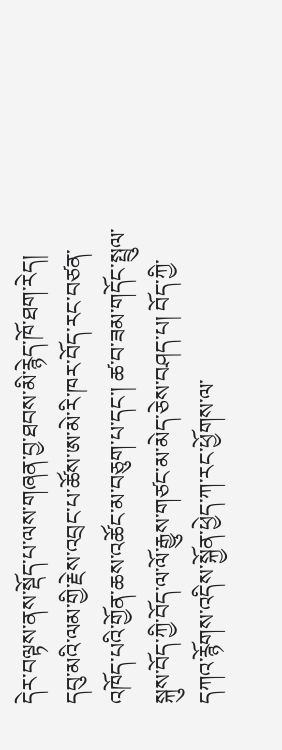དེར་བལྟས་ནས་སྡོད་པ་ལས་གཞན་བྱ་ཐབས་མི་རྙེད་ཁོ་ཐག་རེད།
དབུ་མའི་ལམ་གྱི་རྗེས་འབྲང་པ་ཚོས་ཨ་མེ་རི་ཁར་བོད་རང་བཙན་འཁོད་པའི་གྱོན་ཆས་འཚོང་མ་བཅུག་པ་དང་། ཚ་བ་ཟམ་གདོང་སྤྲུལ་སྐུས་བོད་ཀྱི་བོད་ལ་ལོ་རྒྱུས་གཙང་མ་མེད་ཅེས་བཤད་པ། བོད་ཀྱི་དཀའ་རྙོགས་འདིས་སྐྱོན་ཕྱེད་ཀ་རང་ཕྱོགས་ལ་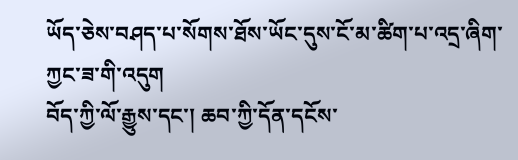ཡོད་ཅེས་བཤད་པ་སོགས་ཐོས་ཡོང་དུས་ངོ་མ་ཚིག་པ་འདྲ་ཞིག་ཀྱང་ཟ་གི་འདུག
བོད་ཀྱི་ལོ་རྒྱུས་དང་། ཆབ་ཀྱི་དོན་དངོས་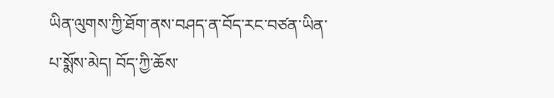ཡིན་ལུགས་ཀྱི་ཐོག་ནས་བཤད་ན་བོད་རང་བཙན་ཡིན་པ་སྨོས་མེད། བོད་ཀྱི་ཆོས་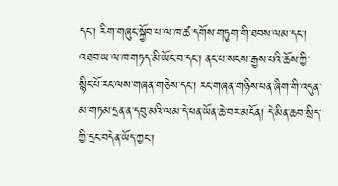དང་། རིག་གཞུང་སྐྱོབ་པ་ལ་ཁ་ཚ་དགོས་གཏུག་གི་ཐབས་ལམ་དང་། འཐབ་ཡ་ལ་ཁ་གཏད་མི་ཡོང་བ་དང་། ནང་པ་སངས་རྒྱས་པའི་ཆོས་ཀྱི་སྙིང་པོ་རང་ལས་གཞན་གཅེས་དང་། རང་གཞན་གཉིས་ཕན་ཞིག་གི་འདུན་མ་གཏམ་དྲན་ན་དབུ་མའི་ལམ་དེ་ཕན་ཡོན་ཆེ་བར་མངོན། དེ་མིན་ཆབ་སྲིད་ཀྱི་དྲང་བདེན་ཡོད་ཀྱང་།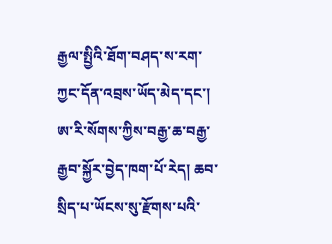རྒྱལ་སྤྱིའི་ཐོག་བཤད་ས་རག་ཀྱང་དོན་འབྲས་ཡོད་མེད་དང་། ཨ་རི་སོགས་ཀྱིས་བརྒྱ་ཆ་བརྒྱ་རྒྱབ་སྐྱོར་བྱེད་ཁག་པོ་རེད། ཆབ་སྲིད་པ་ཡོངས་སུ་རྫོགས་པའི་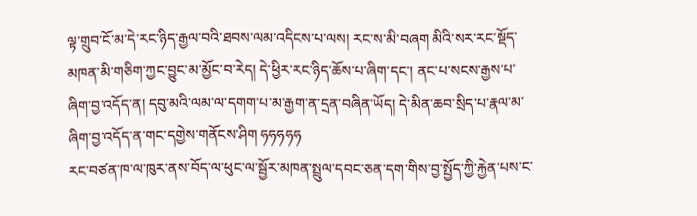ལྟ་གྲུབ་ངོ་མ་དེ་རང་ཉིད་རྒྱལ་བའི་ཐབས་ལམ་འདིངས་པ་ལས། རང་ས་མི་བཞག མིའི་སར་རང་སྡོད་མཁན་མི་གཅིག་ཀྱང་བྱུང་མ་མྱོང་བ་རེད། དེ་ཕྱིར་རང་ཉིད་ཆོས་པ་ཞིག་དང་། ནང་པ་སངས་རྒྱས་པ་ཞིག་བྱ་འདོད་ན། དབུ་མའི་ལམ་ལ་དགག་པ་མ་རྒྱག་ན་དྲན་བཞིན་ཡོད། དེ་མིན་ཆབ་སྲིད་པ་རྣལ་མ་ཞིག་བྱ་འདོད་ན་གང་དགྱེས་གནོངས་ཤིག ཧཧཧཧཧ
རང་བཙན་ཁ་ལ་ཁུར་ནས་བོད་ལ་ཕུང་ལ་སྦྱོར་མཁན་སྤྲུལ་དབང་ཅན་དག་གིས་བྱ་སྤྱོད་ཀྱི་རྐྱེན་པས་ང་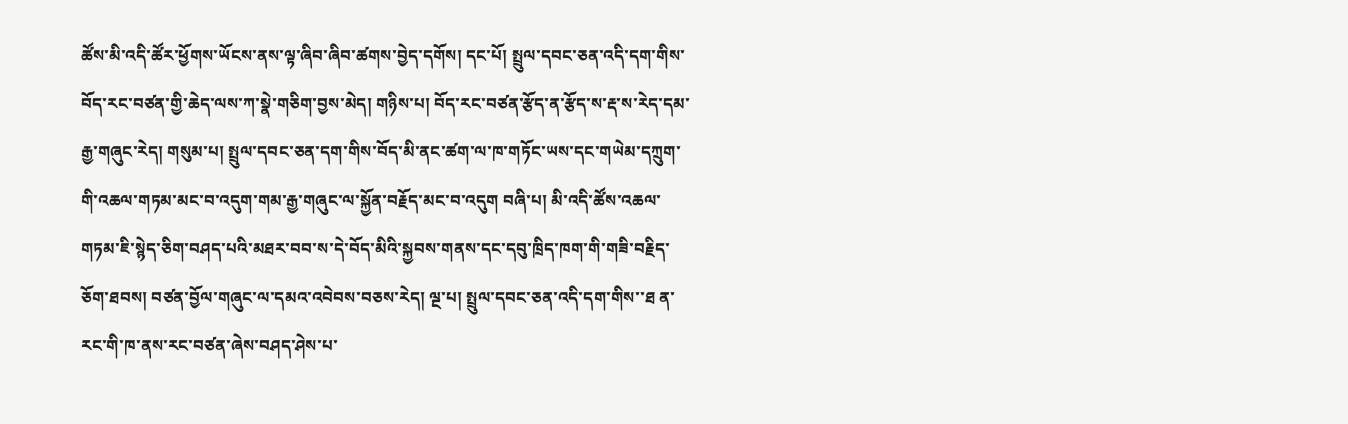ཚོས་མི་འདི་ཚོར་ཕྱོགས་ཡོངས་ནས་ལྟ་ཞིབ་ཞིབ་ཚགས་བྱེད་དགོས། དང་པོ། སྤྲུལ་དབང་ཅན་འདི་དག་གིས་བོད་རང་བཙན་གྱི་ཆེད་ལས་ཀ་སྣེ་གཅིག་བྱས་མེད། གཉིས་པ། བོད་རང་བཙན་རྩོད་ན་རྩོད་ས་རྡ་ས་རེད་དམ་རྒྱ་གཞུང་རེད། གསུམ་པ། སྤྲུལ་དབང་ཅན་དག་གིས་བོད་མི་ནང་ཚག་ལ་ཁ་གཏོང་ཡས་དང་གཡེམ་དཀྲུག་གི་འཆལ་གཏམ་མང་བ་འདུག་གམ་རྒྱ་གཞུང་ལ་སྐྱོན་བརྗོད་མང་བ་འདུག བཞི་པ། མི་འདི་ཚོས་འཆལ་གཏམ་ཇི་སྙེད་ཅིག་བཤད་པའི་མཐར་བབ་ས་དེ་བོད་མིའི་སྐྱབས་གནས་དང་དབུ་ཁྲིད་ཁག་གི་གཟི་བརྗིད་ཅོག་ཐབས། བཙན་བྱོལ་གཞུང་ལ་དམའ་འབེབས་བཅས་རེད། ལྔ་པ། སྤྲུལ་དབང་ཅན་འདི་དག་གིས་་ཐ ན་རང་གི་ཁ་ནས་རང་བཙན་ཞེས་བཤད་ཤེས་པ་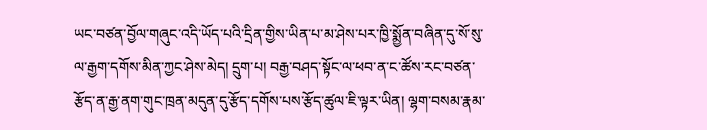ཡང་བཙན་བྱོལ་གཞུང་འདི་ཡོད་པའི་དྲིན་གྱིས་ཡིན་པ་མ་ཤེས་པར་ཁྱི་སྨྱོན་བཞིན་དུ་སོ་སུ་ལ་རྒྱག་དགོས་མིན་ཀྱང་ཤེས་མེད། དྲུག་པ། བརྒྱ་བཤད་སྟོང་ལ་ཕབ་ན་ང་ཚོས་རང་བཙན་རྩོད་ན་རྒྱ་ནག་གུང་ཁྲན་མདུན་དུ་རྩོད་དགོས་པས་རྩོད་ཚུལ་ཇི་ལྟར་ཡིན། ལྷག་བསམ་རྣམ་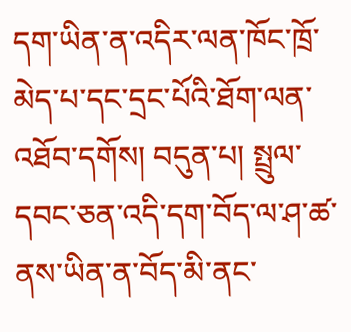དག་ཡིན་ན་འདིར་ལན་ཁོང་ཁྲོ་མེད་པ་དང་དྲང་པོའི་ཐོག་ལན་འཐོབ་དགོས། བདུན་པ། སྤྲུལ་དབང་ཅན་འདི་དག་བོད་ལ་ཤ་ཚ་ནས་ཡིན་ན་བོད་མི་ནང་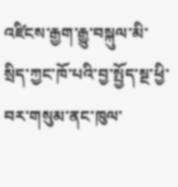འཛིངས་རྒྱག་རྒྱུ་བསྐུལ་མི་སྲིད་ཀྱང་ཁོ་པའི་བྱ་སྤྱོད་སྔ་ཕྱི་བར་གསུམ་ནང་ཁུལ་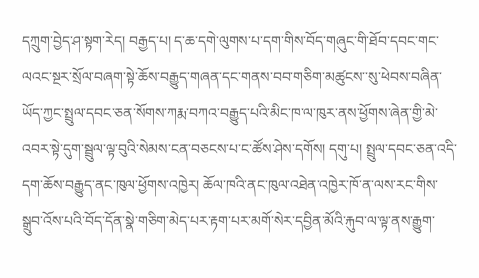དཀྲུག་བྱེད་ཤ་སྟག་རེད། བརྒྱད་པ། ད་ཆ་དགེ་ལུགས་པ་དག་གིས་བོད་གཞུང་གི་ཐོབ་དབང་གང་ལའང་སྔར་སྲོལ་བཞག་སྟེ་ཆོས་བརྒྱུད་གཞན་དང་གནས་བབ་གཅིག་མཚུངས་་སུ་ཕེབས་བཞིན་ཡོད་ཀྱང་སྤྲུལ་དབང་ཅན་སོགས་ཀརྨ་བཀའ་བརྒྱུད་པའི་མིང་ཁ་ལ་ཁུར་ནས་ཕྱོགས་ཞེན་གྱི་མེ་འབར་སྟེ་དུག་སྦྲུལ་ལྟ་བུའི་སེམས་ངན་བཅངས་པ་ང་ཚོས་ཤེས་དགོས། དགུ་པ། སྤྲུལ་དབང་ཅན་འདི་དག་ཆོས་བརྒྱུད་ནང་ཁུལ་ཕྱོགས་འཁྱེར། ཆོལ་ཁའི་ནང་ཁུལ་འཐེན་འཁྱེར་ཁོ་ན་ལས་རང་གིས་སྒྲུབ་འོས་པའི་བོད་དོན་སྣེ་གཅིག་མེད་པར་རྟག་པར་མགོ་སེར་དབྱིན་མོའི་རྐུབ་ལ་ལྟ་ནས་རྒྱུག་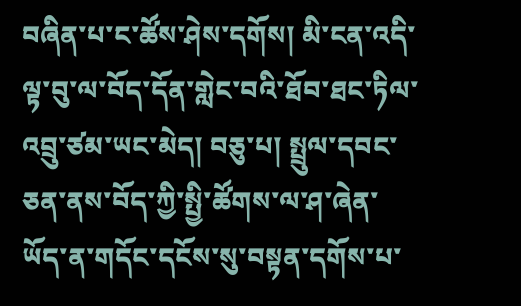བཞིན་པ་ང་ཚོས་ཤེས་དགོས། མི་ངན་འདི་ལྟ་བུ་ལ་བོད་དོན་གླེང་བའི་ཐོབ་ཐང་ཏིལ་འབྲུ་ཙམ་ཡང་མེད། བཅུ་པ། སྤྲུལ་དབང་ཅན་ནས་བོད་ཀྱི་སྤྱི་ཚོགས་ལ་ཤ་ཞེན་ཡོད་ན་གདོང་དངོས་སུ་བསྟན་དགོས་པ་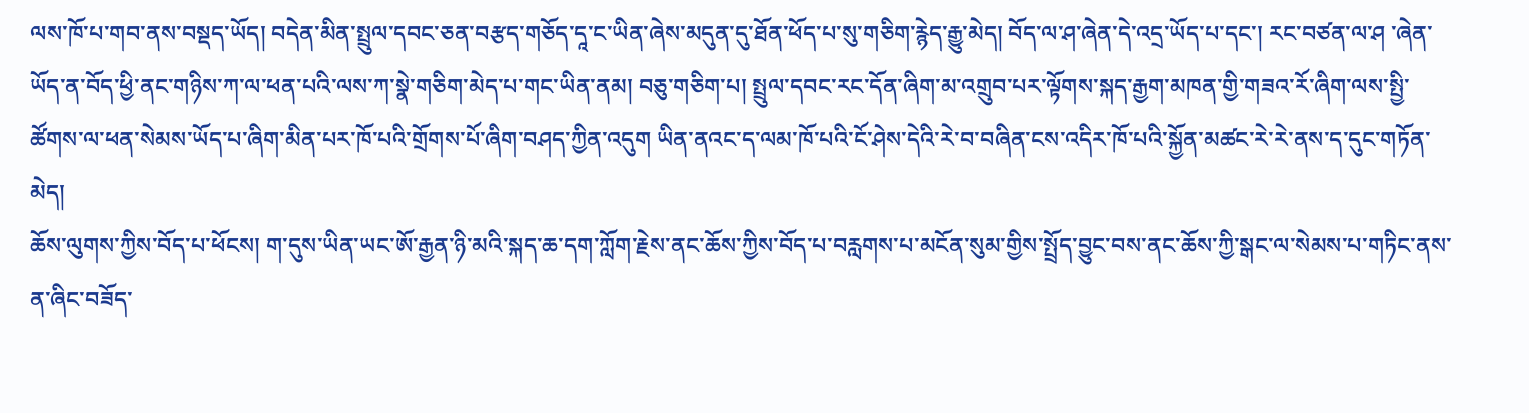ལས་ཁོ་པ་གབ་ནས་བསྡད་ཡོད། བདེན་མིན་སྤྲུལ་དབང་ཅན་བརྩད་གཅོད་དཱ་ང་ཡིན་ཞེས་མདུན་དུ་ཐོན་ཕོད་པ་སུ་གཅིག་རྙེད་རྒྱུ་མེད། བོད་ལ་ཤ་ཞེན་དེ་འདྲ་ཡོད་པ་དང་། རང་བཙན་ལ་ཤ ་ཞེན་ཡོད་ན་བོད་ཕྱི་ནང་གཉིས་ཀ་ལ་ཕན་པའི་ལས་ཀ་སྣེ་གཅིག་མེད་པ་གང་ཡིན་ནམ། བཅུ་གཅིག་པ། སྤྲུལ་དབང་རང་དོན་ཞིག་མ་འགྲུབ་པར་ལྟོགས་སྐད་རྒྱག་མཁན་གྱི་གཟའ་རོ་ཞིག་ལས་སྤྱི་ཚོགས་ལ་ཕན་སེམས་ཡོད་པ་ཞིག་མིན་པར་ཁོ་པའི་གྲོགས་པོ་ཞིག་བཤད་ཀྱིན་འདུག ཡིན་ནའང་ད་ལམ་ཁོ་པའི་ངོ་ཤེས་དེའི་རེ་བ་བཞིན་ངས་འདིར་ཁོ་པའི་སྐྱོན་མཚང་རེ་རེ་ནས་ད་དུང་གཏོན་མེད།
ཆོས་ལུགས་ཀྱིས་བོད་པ་ཕོངས། ག་དུས་ཡིན་ཡང་ཨོ་རྒྱན་ཉི་མའི་སྐད་ཆ་དག་ཀློག་རྗེས་ནང་ཆོས་ཀྱིས་བོད་པ་བརླགས་པ་མངོན་སུམ་གྱིས་སྤྲོད་བྱུང་བས་ནང་ཆོས་ཀྱི་སྒང་ལ་སེམས་པ་གཏིང་ནས་ན་ཞིང་བཟོད་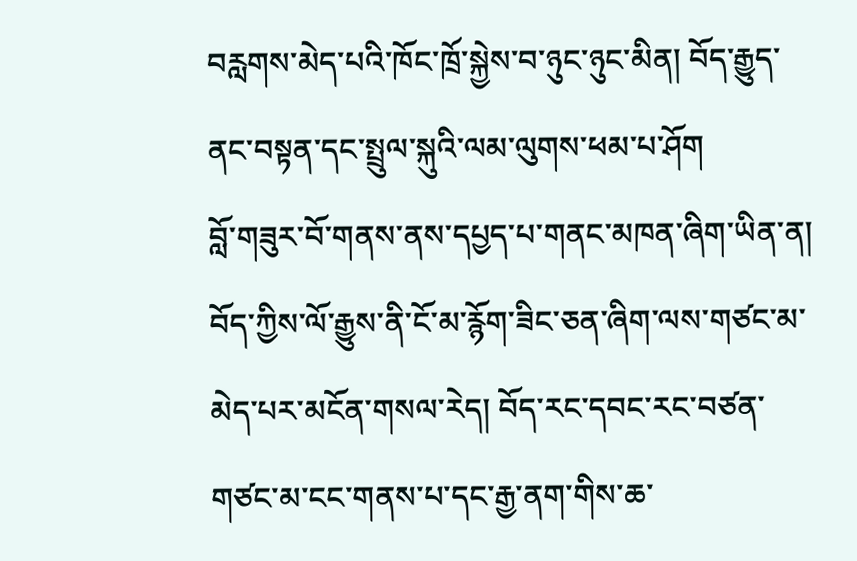བརླགས་མེད་པའི་ཁོང་ཁྲོ་སྐྱེས་བ་ཉུང་ཉུང་མིན། བོད་རྒྱུད་ནང་བསྟན་དང་སྤྲུལ་སྐུའི་ལམ་ལུགས་ཕམ་པ་ཤོག
བློ་གཟུར་བོ་གནས་ནས་དཔྱད་པ་གནང་མཁན་ཞིག་ཡིན་ན། བོད་ཀྱིས་ལོ་རྒྱུས་ནི་ངོ་མ་རྙོག་ཟིང་ཅན་ཞིག་ལས་གཙང་མ་མེད་པར་མངོན་གསལ་རེད། བོད་རང་དབང་རང་བཙན་གཙང་མ་ངང་གནས་པ་དང་རྒྱ་ནག་གིས་ཆ་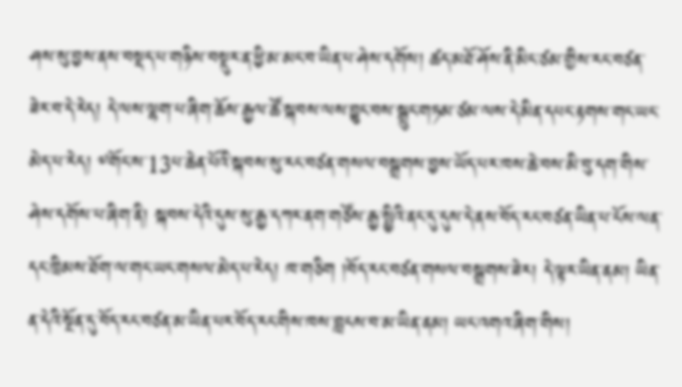ཤས་སུ་བྱས་ནས་བསྡད་པ་གཉིས་བསྡུར་ན་ཕྱི་མ་མང་བ་ཡིན་པ་ཤེས་དགོས། ཚད་མཐོ་ཤོས་ནི་མིང་ཙམ་གྱིས་རང་བཙན་ཟེར་བ་དེ་རེད། དེ་ལས་ལྷག་པ་ཞིག་ཆོས་རྒྱལ་ཚོ་སྐབས་ལས་བྱུང་བས་སྒྲུང་གཏམ་ཙམ་ལས་དེ་མིན་དཔང་རྟགས་གང་ཡང་མེད་པ་རེད། ༸གོང་ས་13པ་ཆེན་པོའི་སྐབས་སུ་རང་བཙན་གསལ་བསྒྲགས་བྱས་ཡོད་པར་ཁས་ཆེ་བས་མི་བུ་དག་གིས་ཤེས་དགོས་པ་ཞིག་ནི། སྐབས་དེའི་དུས་སུ་རྒྱ་དཀར་ནག་གཙོས་རྒྱ་སྤྱིའི་ནང་དུ་དུས་དེ་ནས་བོད་རང་བཙན་ཡིན་པ་ངོས་ལན་དང་ཁྲིམས་ཐོག་ལ་གང་ཡང་གསལ་མེད་པ་རེད། ཁ་གཅིག །བོད་རང་བཙན་གསལ་བསྒྲགས་ཟེར། དེ་ལྟར་ཡིན་ནམ། ཡིན་ན་དེའི་སྔོན་དུ་བོད་རང་བཙན་མ་ཡིན་པར་བོད་རང་གིས་ཁས་བླངས་བ་མ་ཡིན་ནམ། ཡང་འགའ་ཞིག་གིས།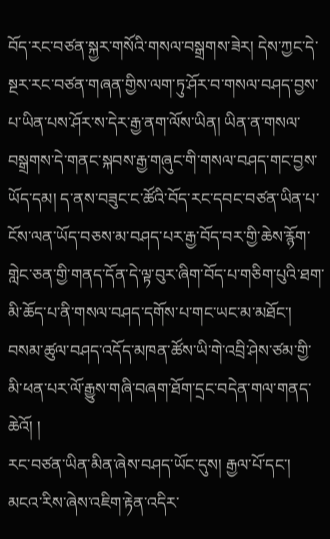བོད་རང་བཙན་སྐྱར་གསོའི་གསལ་བསྒྲགས་ཟེར། དེས་ཀྱང་དེ་སྔར་རང་བཙན་གཞན་གྱིས་ལག་ཏུ་ཤོར་བ་གསལ་བཤད་བྱས་པ་ཡིན་པས་ཤོར་ས་དེར་རྒྱ་ནག་ལོས་ཡིན། ཡིན་ན་གསལ་བསྒྲགས་དེ་གནང་སྐབས་རྒྱ་གཞུང་གི་གསལ་བཤད་གང་བྱས་ཡོད་དམ། ད་ནས་བཟུང་ང་ཚོའི་བོད་རང་དབང་བཙན་ཡིན་པ་ངོས་ལན་ཡོད་བཅས་མ་བཤད་པར་རྒྱ་བོད་བར་གྱི་ཆེས་རྙོག་གླེང་ཅན་གྱི་གནད་དོན་དེ་ལྟ་བུར་ཞིག་བོད་པ་གཅིག་པུའི་ཐག་མི་ཆོད་པ་ནི་གསལ་བཤད་དགོས་པ་གང་ཡང་མ་མཐོང་། བསམ་ཚུལ་བཤད་འདོད་མཁན་ཚོས་ཡི་གེ་འབྲི་ཤེས་ཙམ་གྱི་མི་ཕན་པར་ལོ་རྒྱུས་གཞི་བཞག་ཐོག་དྲང་བདེན་གལ་གནད་ཆེའོ། །
རང་བཙན་ཡིན་མིན་ཞེས་བཤད་ཡོང་དུས། རྒྱལ་པོ་དང་། མངའ་རིས་ཞེས་འཇིག་རྟེན་འདིར་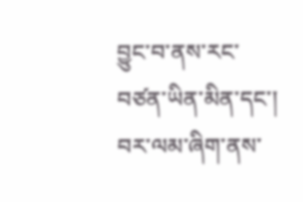བྱུང་བ་ནས་རང་བཙན་ཡིན་མིན་དང་། བར་ལམ་ཞིག་ནས་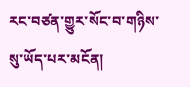རང་བཙན་གྱུར་སོང་བ་གཉིས་སུ་ཡོད་པར་མངོན།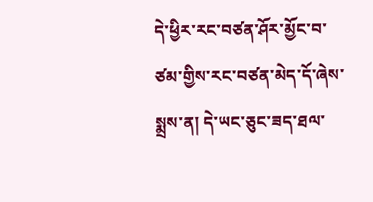དེ་ཕྱིར་རང་བཙན་ཤོར་མྱོང་བ་ཙམ་གྱིས་རང་བཙན་མེད་དོ་ཞེས་སྨྲས་ན། དེ་ཡང་ཅུང་ཟད་ཐལ་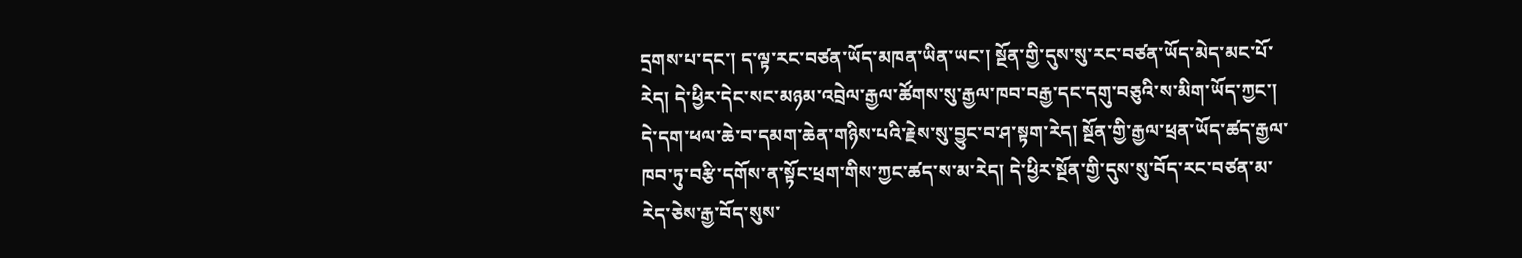དྲགས་པ་དང་། ད་ལྟ་རང་བཙན་ཡོད་མཁན་ཡིན་ཡང་། སྔོན་གྱི་དུས་སུ་རང་བཙན་ཡོད་མེད་མང་པོ་རེད། དེ་ཕྱིར་དེང་སང་མཉམ་འབྲེལ་རྒྱལ་ཚོགས་སུ་རྒྱལ་ཁབ་བརྒྱ་དང་དགུ་བཅུའི་ས་མིག་ཡོད་ཀྱང་། དེ་དག་ཕལ་ཆེ་བ་དམག་ཆེན་གཉིས་པའི་རྗེས་སུ་བྱུང་བ་ཤ་སྟག་རེད། སྔོན་གྱི་རྒྱལ་ཕྲན་ཡོད་ཚད་རྒྱལ་ཁབ་ཏུ་བརྩི་དགོས་ན་སྟོང་ཕྲག་གིས་ཀྱང་ཚད་ས་མ་རེད། དེ་ཕྱིར་སྔོན་གྱི་དུས་སུ་བོད་རང་བཙན་མ་རེད་ཅེས་རྒྱ་བོད་སུས་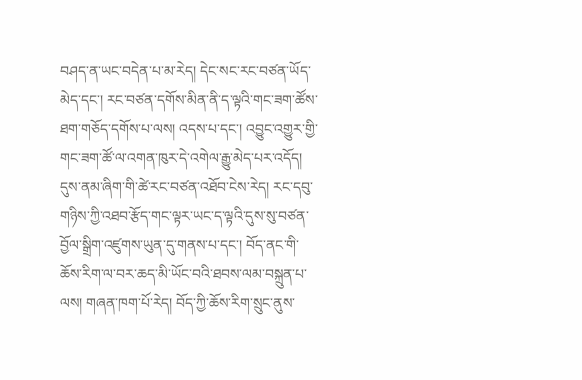བཤད་ན་ཡང་བདེན་པ་མ་རེད། དེང་སང་རང་བཙན་ཡོད་མེད་དང་། རང་བཙན་དགོས་མིན་ནི་ད་ལྟའི་གང་ཟག་ཚོས་ཐག་གཅོད་དགོས་པ་ལས། འདས་པ་དང་། འབྱུང་འགྱུར་གྱི་གང་ཟག་ཚོ་ལ་འགན་ཁུར་དེ་འགེལ་རྒྱུ་མེད་པར་འདོད། དུས་ནམ་ཞིག་གི་ཚེ་རང་བཙན་འཐོབ་ངེས་རེད། རང་དབུ་གཉིས་ཀྱི་འཐབ་རྩོད་གང་ལྟར་ཡང་ད་ལྟའི་དུས་སུ་བཙན་བྱོལ་སྒྲིག་འཛུགས་ཡུན་དུ་གནས་པ་དང་། བོད་ནང་གི་ཆོས་རིག་ལ་བར་ཆད་མི་ཡོང་བའི་ཐབས་ལམ་བསྐྲུན་པ་ལས། གཞན་ཁག་པོ་རེད། བོད་ཀྱི་ཆོས་རིག་སྲུང་ནུས་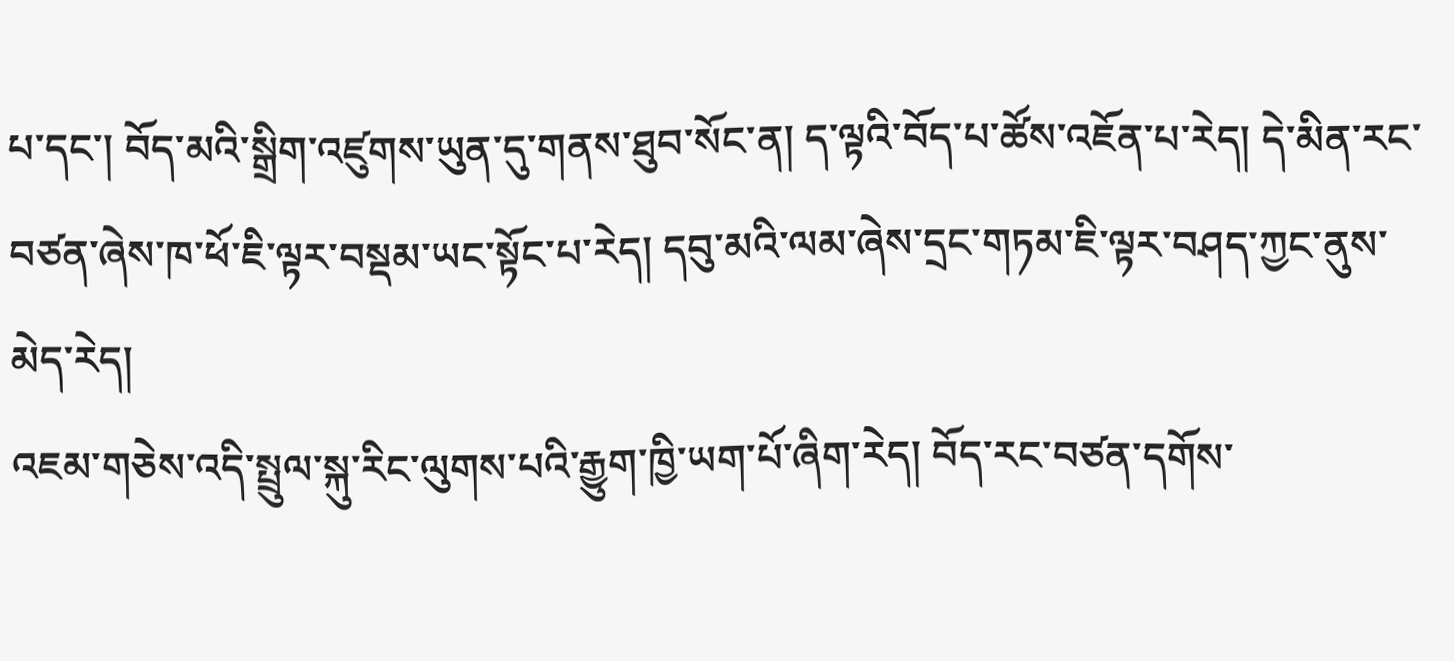པ་དང་། བོད་མའི་སྒྲིག་འཛུགས་ཡུན་དུ་གནས་ཐུབ་སོང་ན། ད་ལྟའི་བོད་པ་ཚོས་འཇོན་པ་རེད། དེ་མིན་རང་བཙན་ཞེས་ཁ་ཕོ་ཇི་ལྟར་བསྡམ་ཡང་སྟོང་པ་རེད། དབུ་མའི་ལམ་ཞེས་དྲང་གཏམ་ཇི་ལྟར་བཤད་ཀྱང་ནུས་མེད་རེད།
འཇམ་གཅེས་འདི་སྤྲུལ་སྐུ་རིང་ལུགས་པའི་རྒྱུག་ཁྱི་ཡག་པོ་ཞིག་རེད། བོད་རང་བཙན་དགོས་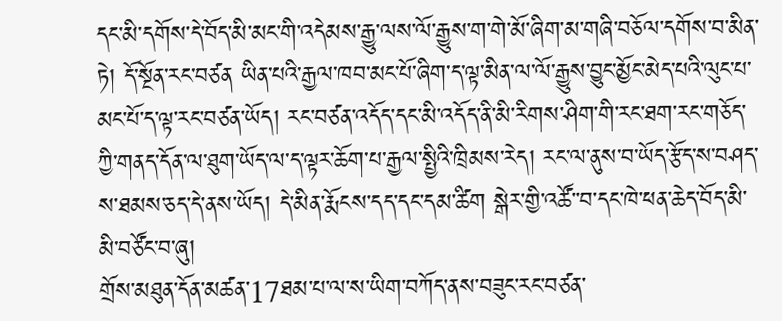དང་མི་དགོས་དེ་བོད་མི་མང་གི་འདེམས་རྒྱུ་ལས་ལོ་རྒྱུས་ག་གེ་མོ་ཞིག་མ་གཞི་བཅོལ་དགོས་བ་མིན་ཏེ། དོ་སྔོན་རང་བཙན ཡིན་པའི་རྒྱལ་ཁབ་མང་པོ་ཞིག་ད་ལྟ་མིན་ལ་ལོ་རྒྱུས་བྱུང་མྱོང་མེད་པའི་ལུང་པ་མང་པོ་ད་ལྟ་རང་བཙན་ཡོད། རང་བཙན་འདོད་དང་མི་འདོད་ནི་མི་རིགས་ཤིག་གི་རང་ཐག་རང་གཅོད་ཀྱི་གནད་དོན་ལ་ཐུག་ཡོད་ལ་ད་ལྟར་ཆོག་པ་རྒྱལ་སྤྱིའི་ཁྲིམས་རེད། རང་ལ་ནུས་བ་ཡོད་རྩོད་ས་བཤད་ས་ཐམས་ཅད་དེ་ནས་ཡོད། དེ་མིན་རྨོངས་དད་དང་དམ་ཚིག སྒེར་གྱི་འཚོ་་བ་དང་ཁེ་ཕན་ཆེད་བོད་མི་མི་བཙོང་བ་ཞུ།
གྲོས་མཐུན་དོན་མཚན་17ཐམ་པ་ལ་ས་ཡིག་བཀོད་ནས་བཟུང་རང་བཙན་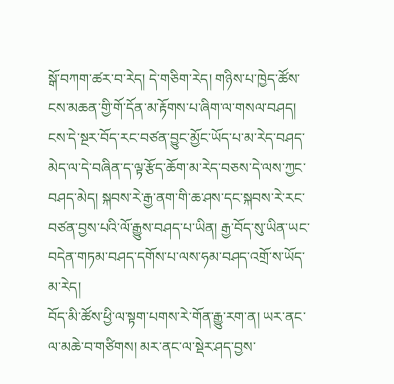སྒོ་བཀག་ཚར་བ་རེད། དེ་གཅིག་རེད། གཉིས་པ་ཁྱེད་ཚོས་ངས་མཆན་གྱི་གོ་དོན་མ་རྟོགས་པ་ཞིག་ལ་གསལ་བཤད། ངས་དེ་སྔར་བོད་རང་བཙན་བྱུང་མྱོང་ཡོད་པ་མ་རེད་བཤད་མེད་ལ་དེ་བཞིན་ད་ལྟ་རྩོད་ཆོག་མ་རེད་བཅས་དེ་ལས་ཀྱང་བཤད་མེད། སྐབས་རེ་རྒྱ་ནག་གི་ཆ་ཤས་དང་སྐབས་རེ་རང་བཙན་བྱས་པའི་ལོ་རྒྱུས་བཤད་པ་ཡིན། རྒྱ་བོད་སུ་ཡིན་ཡང་བདེན་གཏམ་བཤད་དགོས་པ་ལས་ཧམ་བཤད་འགྲོ་ས་ཡོད་མ་རེད།
བོད་མི་ཚོས་ཕྱི་ལ་སྟག་པགས་རེ་གོན་རྒྱུ་རག་ན། ཡར་ནང་ལ་མཆེ་བ་གཙིགས། མར་ནང་ལ་སྡེར་ཤད་བྱས་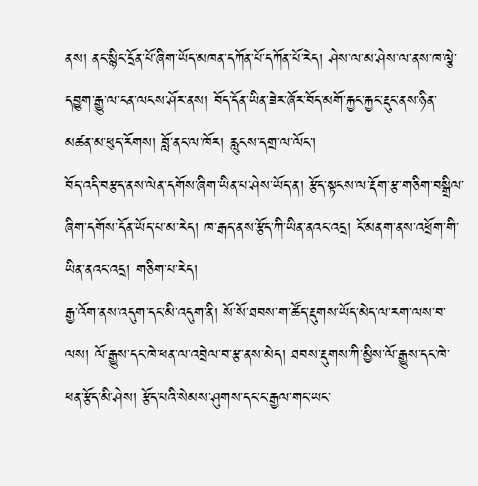ནས། ནང་སྙིང་དྲོན་པོ་ཞིག་ཡོད་མཁན་དཀོན་པོ་དཀོན་པོ་རེད། ཤེས་ལ་མ་ཤེས་ལ་ནས་ཁ་ལྕེ་དབྱུག་རྒྱུ་ལ་ངན་ལངས་ཤོར་ནས། བོད་དོན་ཡིན་ཟེར་ཞོར་བོད་མགོ་རྐྱང་རྐྱང་རྡུང་ནས་ཉིན་མཚན་མ་ཕུད་རོགས། བློ་ནང་ལ་ཁོར། རླུངས་དགྲ་ལ་ལོང་།
བོད་འདི་བརྩད་ནས་ལེན་དགོས་ཞིག་ཡིན་པ་ཤེས་ཡོད་ན། རྩོད་སྟངས་ལ་རྡོག་རྩ་གཅིག་བསྒྲིལ་ཞིག་དགོས་དོན་ཡོད་པ་མ་རེད། ཁ་རྒད་ནས་རྩོད་ཀི་ཡིན་ནའང་འདྲ། ངོ་མནག་ནས་འཕྲོག་གི་ཡིན་ནའང་འདྲ། གཅིག་པ་རེད།
རྒྱ་འོག་ནས་འདུག་དང་མི་འདུག་ནི། སོ་སོ་ཐབས་ག་ཚོད་རྡུགས་ཡོད་མེད་ལ་རག་ལས་བ་ལས། ལོ་རྒྱུས་དང་ཁེ་ཕན་ལ་འབྲེལ་བ་རྩ་ནས་མེད། ཐབས་རྡུགས་ཀི་མྱིས་ལོ་རྒྱུས་དང་ཁེ་ཕན་རྩོད་མི་ཤེས། རྩོད་པའི་སེམས་ཤུགས་དང་ང་རྒྱལ་གང་ཡང་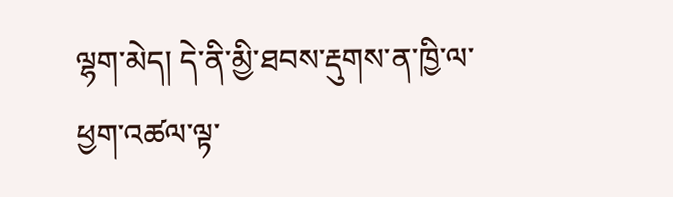ལྷག་མེད། དེ་ནི་མྱི་ཐབས་རྡུགས་ན་ཁྱི་ལ་ཕྱག་འཚལ་ལྟ་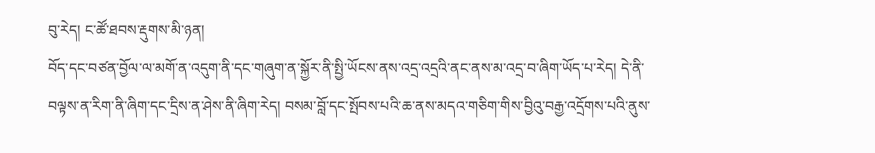བུ་རེད། ང་ཚོ་ཐབས་རྡུགས་མི་ཉན།
བོད་དང་བཙན་བྱོལ་ལ་མགོ་ན་འདུག་ནི་དང་གཞུག་ན་སྐྱོར་ནི་སྤྱི་ཡོངས་ནས་འདྲ་འདྲའི་ནང་ནས་མ་འདྲ་བ་ཞིག་ཡོད་པ་རེད། དེ་ནི་བལྟས་ན་རིག་ནི་ཞིག་དང་དྲིས་ན་ཤེས་ནི་ཞིག་རེད། བསམ་བློ་དང་སྤོབས་པའི་ཆ་ནས་མདའ་གཅིག་གིས་བྱིའུ་བརྒྱ་འདྲོགས་པའི་ནུས་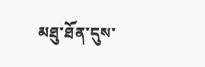མཐུ་ཐོན་དུས་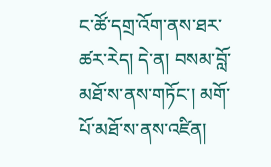ང་ཚོ་དགྲ་འོག་ནས་ཐར་ཚར་རེད། དེ་ན། བསམ་བློ་མཐོ་ས་ནས་གཏོང་། མགོ་པོ་མཐོ་ས་ནས་འཛིན།